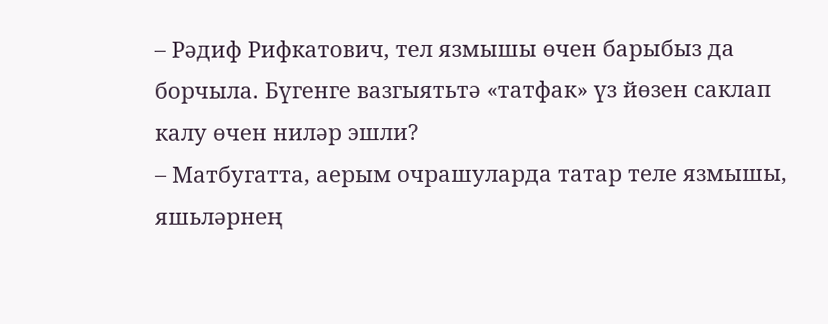– Рәдиф Рифкатович, тел язмышы өчен барыбыз да борчыла. Бүгенге вазгыятьтә «татфак» үз йөзен саклап калу өчен ниләр эшли?
– Матбугатта, аерым очрашуларда татар теле язмышы, яшьләрнең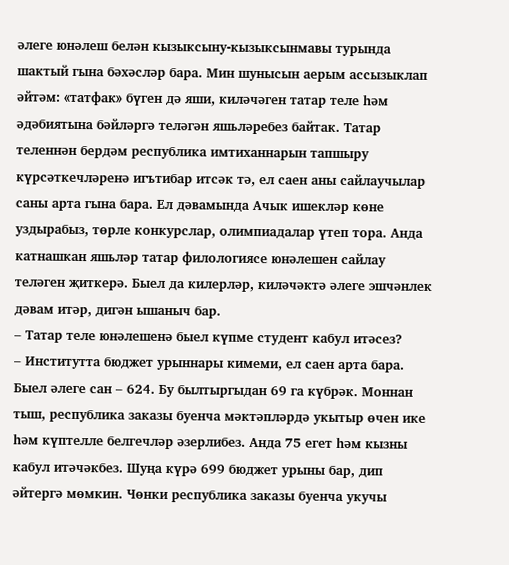әлеге юнәлеш белән кызыксыну-кызыксынмавы турында шактый гына бәхәсләр бара. Мин шунысын аерым ассызыклап әйтәм: «татфак» бүген дә яши, киләчәген татар теле һәм әдәбиятына бәйләргә теләгән яшьләребез байтак. Татар теленнән бердәм республика имтиханнарын тапшыру күрсәткечләренә игътибар итсәк тә, ел саен аны сайлаучылар саны арта гына бара. Ел дәвамында Ачык ишекләр көне уздырабыз, төрле конкурслар, олимпиадалар үтеп тора. Анда катнашкан яшьләр татар филологиясе юнәлешен сайлау теләген җиткерә. Быел да килерләр, киләчәктә әлеге эшчәнлек дәвам итәр, дигән ышаныч бар.
– Татар теле юнәлешенә быел күпме студент кабул итәсез?
– Институтта бюджет урыннары кимеми, ел саен арта бара. Быел әлеге сан – 624. Бу былтыргыдан 69 га күбрәк. Моннан тыш, республика заказы буенча мәктәпләрдә укытыр өчен ике һәм күптелле белгечләр әзерлибез. Анда 75 егет һәм кызны кабул итәчәкбез. Шуңа күрә 699 бюджет урыны бар, дип әйтергә мөмкин. Чөнки республика заказы буенча укучы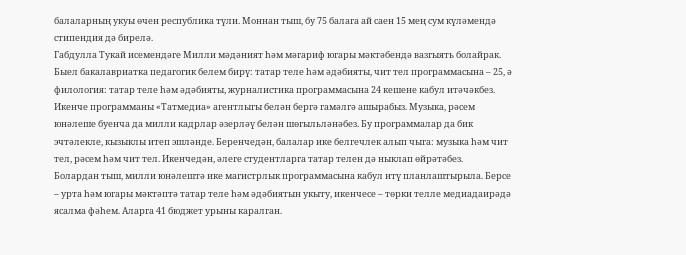балаларның укуы өчен республика түли. Моннан тыш, бу 75 балага ай саен 15 мең сум күләмендә стипендия дә бирелә.
Габдулла Тукай исемендәге Милли мәдәният һәм мәгариф югары мәктәбендә вазгыять болайрак. Быел бакалавриатка педагогик белем бирү: татар теле һәм әдәбияты, чит тел программасына – 25, ә филология: татар теле һәм әдәбияты, журналистика программасына 24 кешене кабул итәчәкбез. Икенче программаны «Татмедиа» агентлыгы белән бергә гамәлгә ашырабыз. Музыка, рәсем юнәлеше буенча да милли кадрлар әзерләү белән шөгыльләнәбез. Бу программалар да бик эчтәлекле, кызыклы итеп эшләнде. Беренчедән, балалар ике белгечлек алып чыга: музыка һәм чит тел, рәсем һәм чит тел. Икенчедән, әлеге студентларга татар телен дә ныклап өйрәтәбез.
Болардан тыш, милли юнәлештә ике магистрлык программасына кабул итү планлаштырыла. Берсе – урта һәм югары мәктәптә татар теле һәм әдәбиятын укыту, икенчесе – төрки телле медиадаирәдә ясалма фәһем. Аларга 41 бюджет урыны каралган.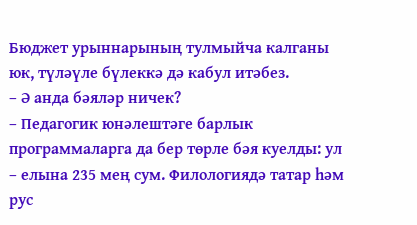Бюджет урыннарының тулмыйча калганы юк, түләүле бүлеккә дә кабул итәбез.
– Ә анда бәяләр ничек?
– Педагогик юнәлештәге барлык программаларга да бер төрле бәя куелды: ул – елына 235 мең сум. Филологиядә татар һәм рус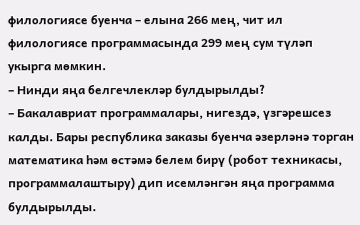филологиясе буенча – елына 266 мең, чит ил филологиясе программасында 299 мең сум түләп укырга мөмкин.
– Нинди яңа белгечлекләр булдырылды?
– Бакалавриат программалары, нигездә, үзгәрешсез калды. Бары республика заказы буенча әзерләнә торган математика һәм өстәмә белем бирү (робот техникасы, программалаштыру) дип исемләнгән яңа программа булдырылды.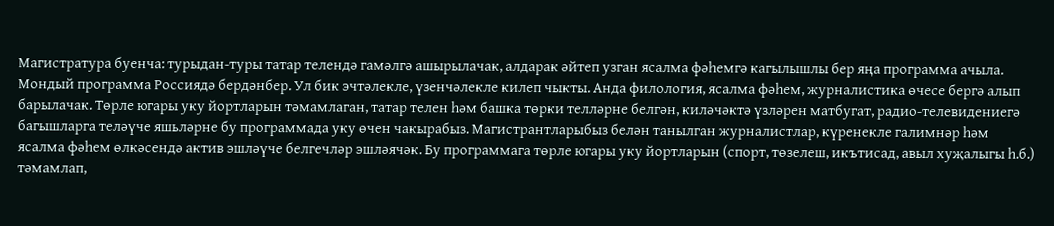Магистратура буенча: турыдан-туры татар телендә гамәлгә ашырылачак, алдарак әйтеп узган ясалма фәһемгә кагылышлы бер яңа программа ачыла. Мондый программа Россиядә бердәнбер. Ул бик эчтәлекле, үзенчәлекле килеп чыкты. Анда филология, ясалма фәһем, журналистика өчесе бергә алып барылачак. Төрле югары уку йортларын тәмамлаган, татар телен һәм башка төрки телләрне белгән, киләчәктә үзләрен матбугат, радио-телевидениегә багышларга теләүче яшьләрне бу программада уку өчен чакырабыз. Магистрантларыбыз белән танылган журналистлар, күренекле галимнәр һәм ясалма фәһем өлкәсендә актив эшләүче белгечләр эшләячәк. Бу программага төрле югары уку йортларын (спорт, төзелеш, икътисад, авыл хуҗалыгы һ.б.) тәмамлап,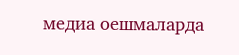медиа оешмаларда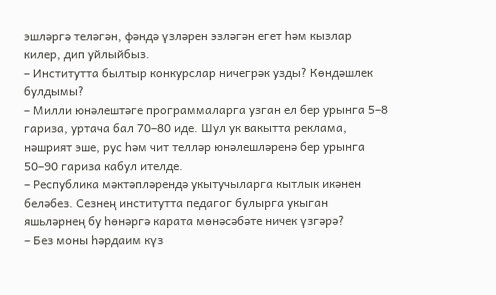эшләргә теләгән, фәндә үзләрен эзләгән егет һәм кызлар килер, дип уйлыйбыз.
– Институтта былтыр конкурслар ничегрәк узды? Көндәшлек булдымы?
– Милли юнәлештәге программаларга узган ел бер урынга 5–8 гариза, уртача бал 70–80 иде. Шул ук вакытта реклама, нәшрият эше, рус һәм чит телләр юнәлешләренә бер урынга 50–90 гариза кабул ителде.
– Республика мәктәпләрендә укытучыларга кытлык икәнен беләбез. Сезнең институтта педагог булырга укыган яшьләрнең бу һөнәргә карата мөнәсәбәте ничек үзгәрә?
– Без моны һәрдаим күз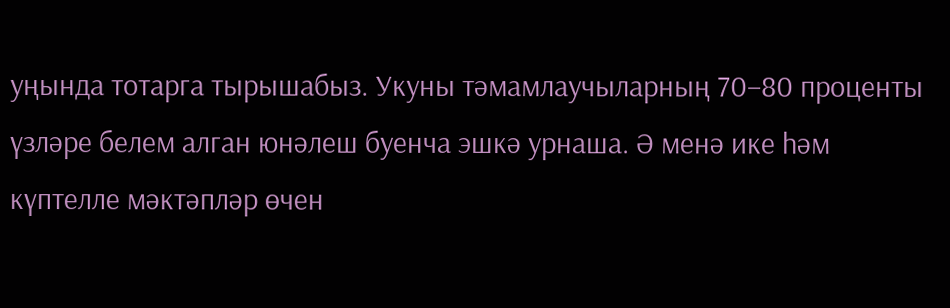уңында тотарга тырышабыз. Укуны тәмамлаучыларның 70–80 проценты үзләре белем алган юнәлеш буенча эшкә урнаша. Ә менә ике һәм күптелле мәктәпләр өчен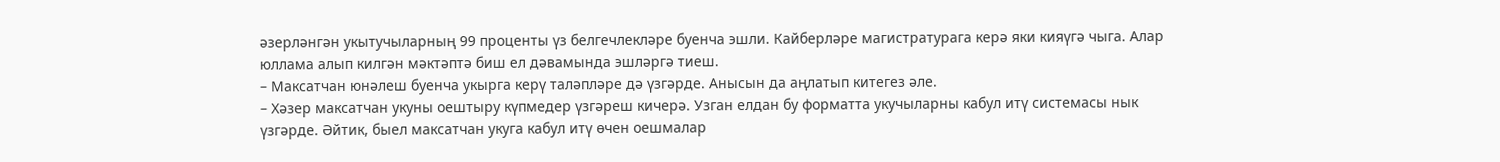әзерләнгән укытучыларның 99 проценты үз белгечлекләре буенча эшли. Кайберләре магистратурага керә яки кияүгә чыга. Алар юллама алып килгән мәктәптә биш ел дәвамында эшләргә тиеш.
– Максатчан юнәлеш буенча укырга керү таләпләре дә үзгәрде. Анысын да аңлатып китегез әле.
– Хәзер максатчан укуны оештыру күпмедер үзгәреш кичерә. Узган елдан бу форматта укучыларны кабул итү системасы нык үзгәрде. Әйтик, быел максатчан укуга кабул итү өчен оешмалар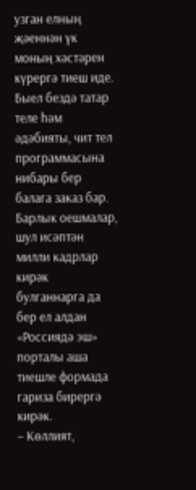узган елның җәеннән үк моның хәстәрен күрергә тиеш иде. Быел бездә татар теле һәм әдәбияты, чит тел программасына нибары бер балага заказ бар. Барлык оешмалар, шул исәптән милли кадрлар кирәк булганнарга да бер ел алдан «Россиядә эш» порталы аша тиешле формада гариза бирергә кирәк.
– Көллият,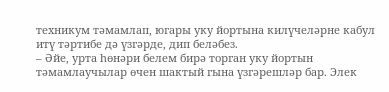техникум тәмамлап, югары уку йортына килүчеләрне кабул итү тәртибе дә үзгәрде, дип беләбез.
– Әйе, урта һөнәри белем бирә торган уку йортын тәмамлаучылар өчен шактый гына үзгәрешләр бар. Элек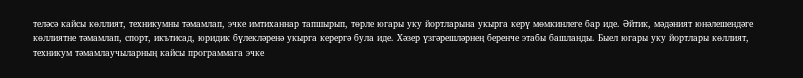теләсә кайсы көллият, техникумны тәмамлап, эчке имтиханнар тапшырып, төрле югары уку йортларына укырга керү мөмкинлеге бар иде. Әйтик, мәдәният юнәлешендәге көллиятне тәмамлап, спорт, икътисад, юридик бүлекләренә укырга керергә була иде. Хәзер үзгәрешләрнең беренче этабы башланды. Быел югары уку йортлары көллият, техникум тәмамлаучыларның кайсы программага эчке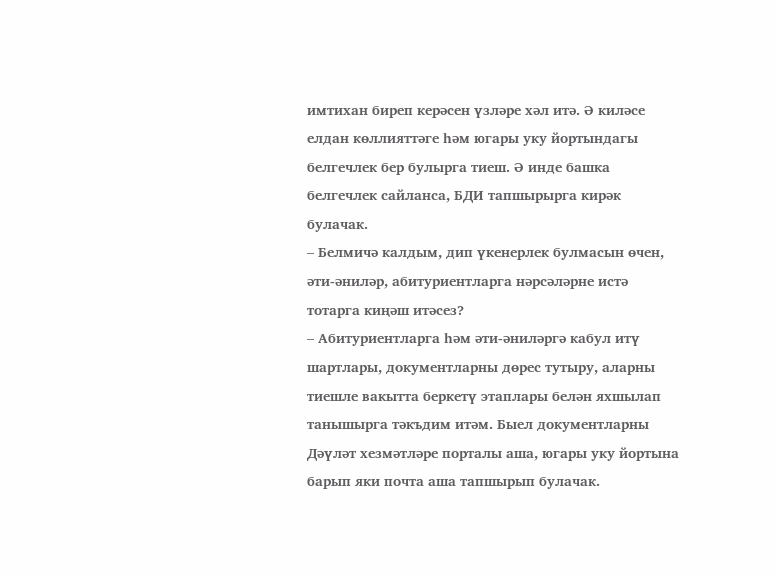имтихан биреп керәсен үзләре хәл итә. Ә киләсе елдан көллияттәге һәм югары уку йортындагы белгечлек бер булырга тиеш. Ә инде башка белгечлек сайланса, БДИ тапшырырга кирәк булачак.
– Белмичә калдым, дип үкенерлек булмасын өчен, әти-әниләр, абитуриентларга нәрсәләрне истә тотарга киңәш итәсез?
– Абитуриентларга һәм әти-әниләргә кабул итү шартлары, документларны дөрес тутыру, аларны тиешле вакытта беркетү этаплары белән яхшылап танышырга тәкъдим итәм. Быел документларны Дәүләт хезмәтләре порталы аша, югары уку йортына барып яки почта аша тапшырып булачак.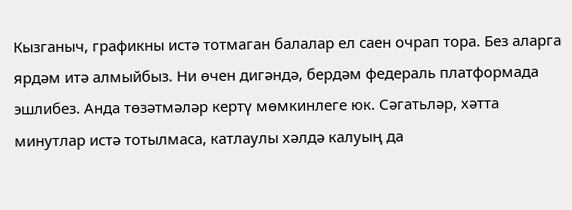Кызганыч, графикны истә тотмаган балалар ел саен очрап тора. Без аларга ярдәм итә алмыйбыз. Ни өчен дигәндә, бердәм федераль платформада эшлибез. Анда төзәтмәләр кертү мөмкинлеге юк. Сәгатьләр, хәтта минутлар истә тотылмаса, катлаулы хәлдә калуың да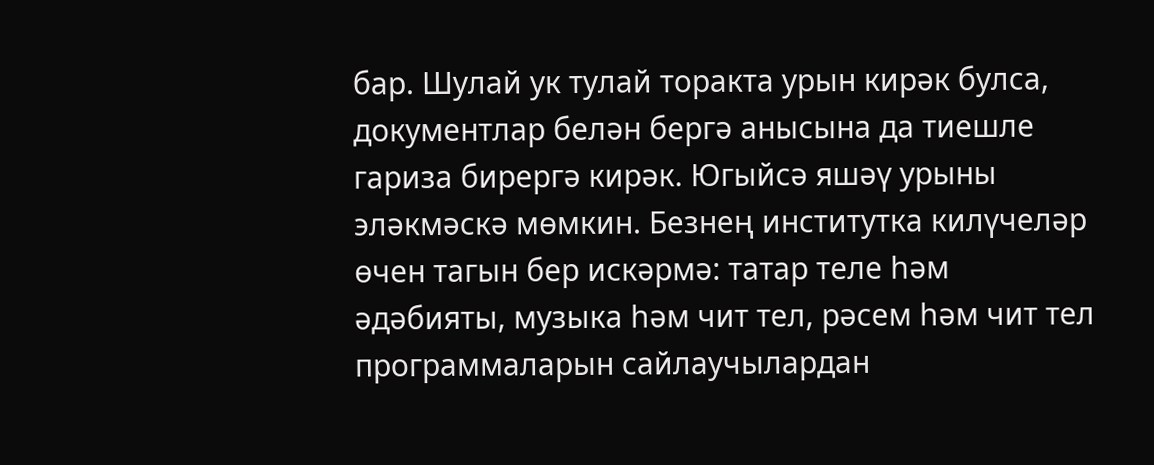бар. Шулай ук тулай торакта урын кирәк булса, документлар белән бергә анысына да тиешле гариза бирергә кирәк. Югыйсә яшәү урыны эләкмәскә мөмкин. Безнең институтка килүчеләр өчен тагын бер искәрмә: татар теле һәм әдәбияты, музыка һәм чит тел, рәсем һәм чит тел программаларын сайлаучылардан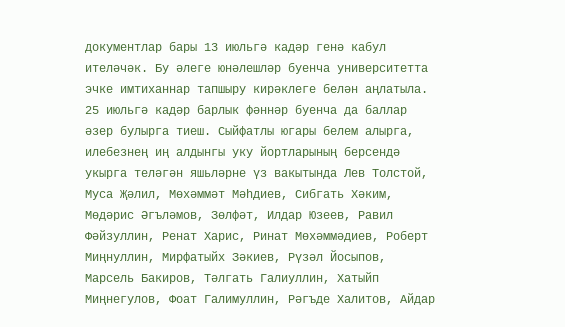документлар бары 13 июльгә кадәр генә кабул ителәчәк. Бу әлеге юнәлешләр буенча университетта эчке имтиханнар тапшыру кирәклеге белән аңлатыла. 25 июльгә кадәр барлык фәннәр буенча да баллар әзер булырга тиеш. Сыйфатлы югары белем алырга, илебезнең иң алдынгы уку йортларының берсендә укырга теләгән яшьләрне үз вакытында Лев Толстой, Муса Җәлил, Мөхәммәт Мәһдиев, Сибгать Хәким, Мөдәрис Әгъләмов, Зөлфәт, Илдар Юзеев, Равил Фәйзуллин, Ренат Харис, Ринат Мөхәммәдиев, Роберт Миңнуллин, Мирфатыйх Зәкиев, Рүзәл Йосыпов, Марсель Бакиров, Тәлгать Галиуллин, Хатыйп Миңнегулов, Фоат Галимуллин, Рәгъде Халитов, Айдар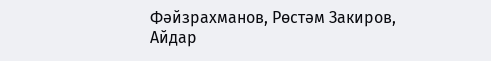Фәйзрахманов, Рөстәм Закиров, Айдар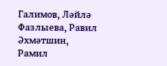Галимов, Ләйлә Фазлыева, Равил Әхмәтшин, Рамил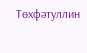Төхфәтуллин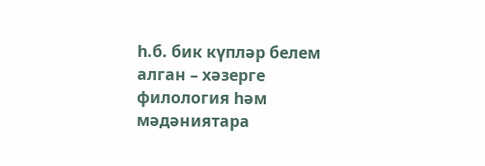һ.б. бик күпләр белем алган – хәзерге филология һәм мәдәниятара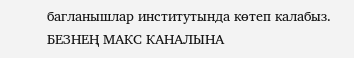багланышлар институтында көтеп калабыз.
БЕЗНЕҢ МАКС КАНАЛЫНА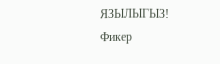ЯЗЫЛЫГЫЗ!
Фикер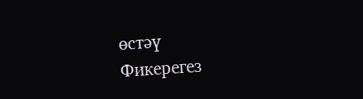өстәү
Фикерегез